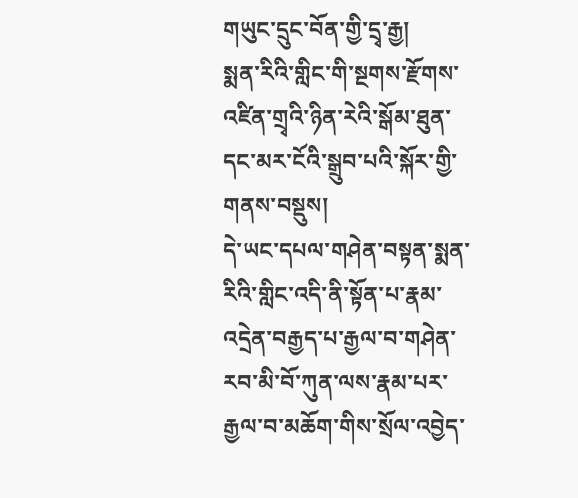གཡུང་དྲུང་བོན་གྱི་དྲྭ་རྒྱ།
སྨན་རིའི་གླིང་གི་སྔགས་རྫོགས་འཛིན་གྲྭའི་ཉིན་རེའི་སྒོམ་ཐུན་དང་མར་ངོའི་སྒྲུབ་པའི་སྐོར་གྱི་གནས་བསྡུས།
དེ་ཡང་དཔལ་གཤེན་བསྟན་སྨན་རིའི་གླིང་འདི་ནི་སྟོན་པ་རྣམ་འདྲེན་བརྒྱད་པ་རྒྱལ་བ་གཤེན་རབ་མི་བོ་ཀུན་ལས་རྣམ་པར་རྒྱལ་བ་མཆོག་གིས་སྲོལ་འབྱེད་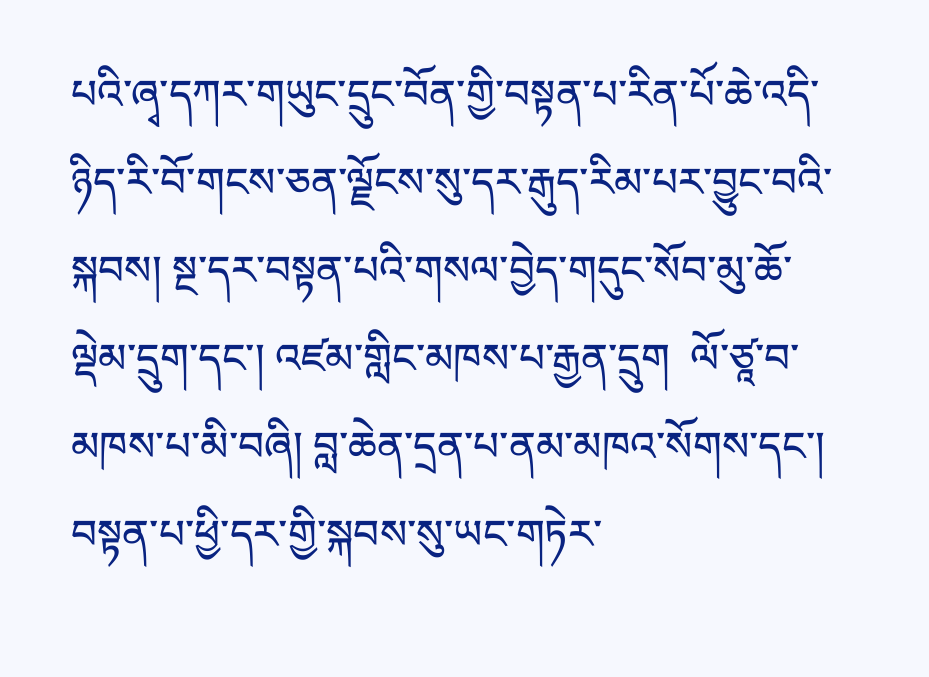པའི་ཞྭ་དཀར་གཡུང་དྲུང་བོན་གྱི་བསྟན་པ་རིན་པོ་ཆེ་འདི་ཉིད་རི་བོ་གངས་ཅན་ལྗོངས་སུ་དར་རྒུད་རིམ་པར་བྱུང་བའི་སྐབས། སྔ་དར་བསྟན་པའི་གསལ་བྱེད་གདུང་སོབ་མུ་ཆོ་ལྡེམ་དྲུག་དང་། འཛམ་གླིང་མཁས་པ་རྒྱན་དྲུག  ལོ་ཙཱ་བ་མཁས་པ་མི་བཞི། བླ་ཆེན་དྲན་པ་ནམ་མཁའ་སོགས་དང་།
བསྟན་པ་ཕྱི་དར་གྱི་སྐབས་སུ་ཡང་གཏེར་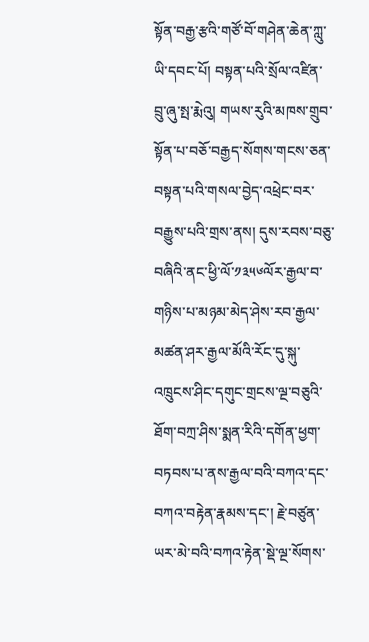སྟོན་བརྒྱ་རྩའི་གཙོ་བོ་གཤེན་ཆེན་ཀླུ་ཡི་དབང་པོ། བསྟན་པའི་སྲོལ་འཛིན་བྲུ་ཞུ་སྤ་རྨེའུ། གཡས་རུའི་མཁས་གྲུབ་སྟོན་པ་བཅོ་བརྒྱད་སོགས་གངས་ཅན་བསྟན་པའི་གསལ་བྱེད་འཕྲེང་བར་བརྒྱུས་པའི་གྲས་ནས། དུས་རབས་བཅུ་བཞིའི་ནང་ཕྱི་ལོ་༡༣༥༦ལོར་རྒྱལ་བ་གཉིས་པ་མཉམ་མེད་ཤེས་རབ་རྒྱལ་མཚན་ཤར་རྒྱལ་མོའི་རོང་དུ་སྐུ་འཁྲུངས་ཤིང་དགུང་གྲངས་ལྔ་བཅུའི་ཐོག་བཀྲ་ཤིས་སྨན་རིའི་དགོན་ཕྱག་བཏབས་པ་ནས་རྒྱལ་བའི་བཀའ་དང་བཀའ་བརྟེན་རྣམས་དང་། རྗེ་བཙུན་ཡར་མེ་བའི་བཀའ་རྟེན་སྡེ་ལྔ་སོགས་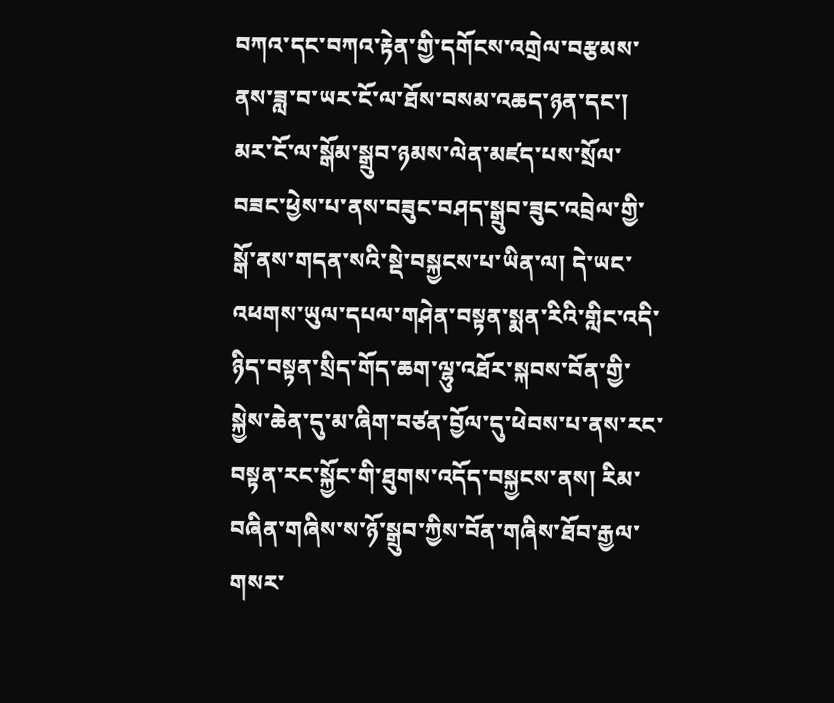བཀའ་དང་བཀའ་རྟེན་གྱི་དགོངས་འགྲེལ་བརྩམས་ནས་ཟླ་བ་ཡར་ངོ་ལ་ཐོས་བསམ་འཆད་ཉན་དང་།
མར་ངོ་ལ་སྒོམ་སྒྲུབ་ཉམས་ལེན་མཛད་པས་སྲོལ་བཟང་ཕྱེས་པ་ནས་བཟུང་བཤད་སྒྲུབ་ཟུང་འབྲེལ་གྱི་སྒོ་ནས་གདན་སའི་སྡེ་བསྐྱངས་པ་ཡིན་ལ། དེ་ཡང་འཕགས་ཡུལ་དཔལ་གཤེན་བསྟན་སྨན་རིའི་གླིང་འདི་ཉིད་བསྟན་སྲིད་གོད་ཆག་ལྷུ་འཐོར་སྐབས་བོན་གྱི་སྐྱེས་ཆེན་དུ་མ་ཞིག་བཙན་བྱོལ་དུ་ཕེབས་པ་ནས་རང་བསྟན་རང་སྐྱོང་གི་ཐུགས་འདོད་བསྐྱངས་ནས། རིམ་བཞིན་གཞིས་ས་ཉོ་སྒྲུབ་ཀྱིས་བོན་གཞིས་ཐོབ་རྒྱལ་གསར་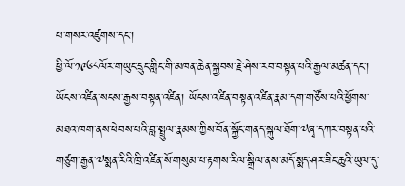པ་གསར་འཛུགས་དང་།
ཕྱི་ལོ་༡༩༦༨ལོར་གཡུང་དྲུང་གླིང་གི་མཁན་ཆེན་སྐྱབས་རྗེ་ཤེས་རབ་བསྟན་པའི་རྒྱལ་མཚན་དང་། ཡོངས་འཛིན་སངས་རྒྱས་བསྟན་འཛིན། ཡོངས་འཛིན་བསྟན་འཛིན་རྣམ་དག་གཙོས་པའི་ཕྱོགས་མཐའ་ཁག་ནས་ཕེབས་པའི་བླ་སྤྲུལ་རྣམས་ཀྱིས་བོན་སྐྱོང་གནད་སྐུལ་ཐོག་༧ཞྭ་དཀར་བསྟན་པའི་གཙུག་རྒྱན་༧སྨན་རིའི་ཁྲི་འཛིན་སོ་གསུམ་པ་རྟགས་རིལ་སྒྲིལ་ནས་མདོ་སྨད་ཤར་ཟིང་ཆུའི་ཡུལ་དུ་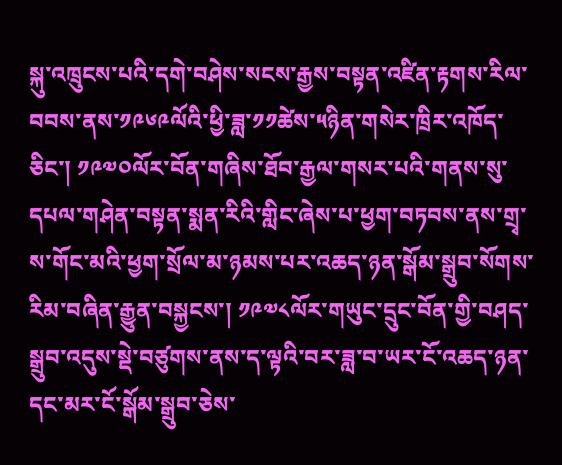སྐུ་འཁྲུངས་པའི་དགེ་བཤེས་སངས་རྒྱས་བསྟན་འཛིན་རྟགས་རིལ་བབས་ནས་༡༩༦༩ལོའི་ཕྱི་ཟླ་༡༡ཚེས་༥ཉིན་གསེར་ཁྲིར་འཁོད་ཅིང་། ༡༩༧༠ལོར་བོན་གཞིས་ཐོབ་རྒྱལ་གསར་པའི་གནས་སུ་དཔལ་གཤེན་བསྟན་སྨན་རིའི་གླིང་ཞེས་པ་ཕྱག་བཏབས་ནས་གྲྭ་ས་གོང་མའི་ཕྱག་སྲོལ་མ་ཉམས་པར་འཆད་ཉན་སྒོམ་སྒྲུབ་སོགས་རིམ་བཞིན་རྒྱུན་བསྐྱངས་། ༡༩༧༨ལོར་གཡུང་དྲུང་བོན་གྱི་བཤད་སྒྲུབ་འདུས་སྡེ་བཙུགས་ནས་ད་ལྟའི་བར་ཟླ་བ་ཡར་ངོ་འཆད་ཉན་དང་མར་ངོ་སྒོམ་སྒྲུབ་ཅེས་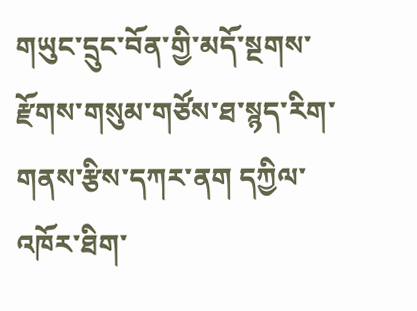གཡུང་དྲུང་བོན་གྱི་མདོ་སྔགས་རྫོགས་གསུམ་གཙོས་ཐ་སྙད་རིག་གནས་རྩིས་དཀར་ནག དཀྱིལ་འཁོར་ཐིག་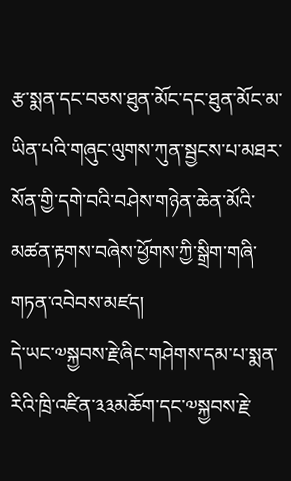རྩ་སྨན་དང་བཅས་ཐུན་མོང་དང་ཐུན་མོང་མ་ཡིན་པའི་གཞུང་ལུགས་ཀུན་སྦྱངས་པ་མཐར་སོན་གྱི་དགེ་བའི་བཤེས་གཉེན་ཆེན་མོའི་མཚན་རྟགས་བཞེས་ཕྱོགས་ཀྱི་སྒྲིག་གཞི་གཏན་འབེབས་མཛད།
དེ་ཡང་༧སྐྱབས་རྗེ་ཞིང་གཤེགས་དམ་པ་སྨན་རིའི་ཁྲི་འཛིན་༣༣མཆོག་དང་༧སྐྱབས་རྗེ་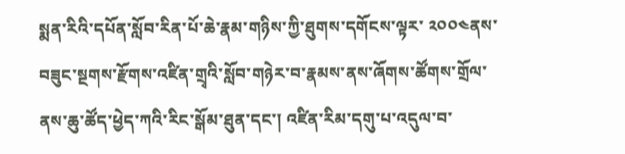སྨན་རིའི་དཔོན་སློབ་རིན་པོ་ཆེ་རྣམ་གཉིས་ཀྱི་ཐུགས་དགོངས་ལྟར་ ༢༠༠༤ནས་བཟུང་སྔགས་རྫོགས་འཛིན་གྲྭའི་སློབ་གཉེར་བ་རྣམས་ནས་ཞོགས་ཚོགས་གྲོལ་ནས་ཆུ་ཚོད་ཕྱེད་ཀའི་རིང་སྒོམ་ཐུན་དང་། འཛིན་རིམ་དགུ་པ་འདུལ་བ་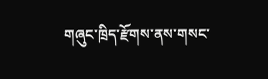གཞུང་ཁྲིད་རྫོགས་ནས་གསང་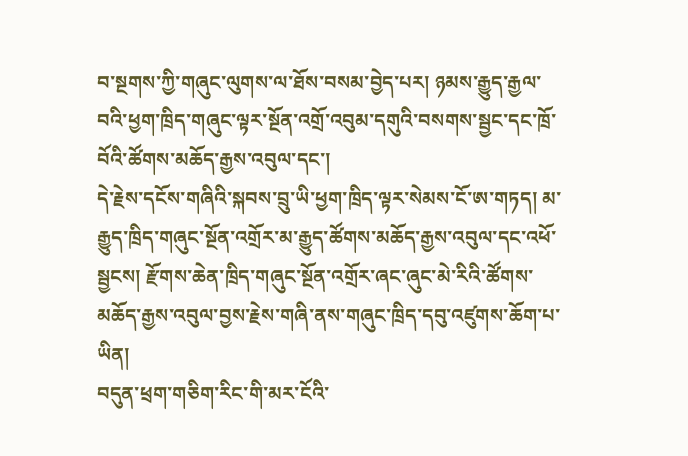བ་སྔགས་ཀྱི་གཞུང་ལུགས་ལ་ཐོས་བསམ་བྱེད་པར། ཉམས་རྒྱུད་རྒྱལ་བའི་ཕྱག་ཁྲིད་གཞུང་ལྟར་སྔོན་འགྲོ་འབུམ་དགུའི་བསགས་སྦྱང་དང་ཁྲོ་བོའི་ཚོགས་མཆོད་རྒྱས་འབུལ་དང་།
དེ་རྗེས་དངོས་གཞིའི་སྐབས་བྲུ་ཡི་ཕྱག་ཁྲིད་ལྟར་སེམས་ངོ་ཨ་གཏད། མ་རྒྱུད་ཁྲིད་གཞུང་སྔོན་འགྲོར་མ་རྒྱུད་ཚོགས་མཆོད་རྒྱས་འབུལ་དང་འཕོ་སྦྱངས། རྫོགས་ཆེན་ཁྲིད་གཞུང་སྔོན་འགྲོར་ཞང་ཞུང་མེ་རིའི་ཚོགས་མཆོད་རྒྱས་འབུལ་བྱས་རྗེས་གཞི་ནས་གཞུང་ཁྲིད་དབུ་འཛུགས་ཆོག་པ་ཡིན།
བདུན་ཕྲག་གཅིག་རིང་གི་མར་ངོའི་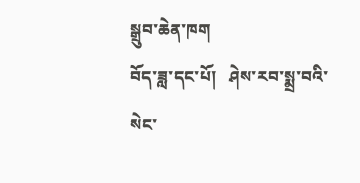སྒྲུབ་ཆེན་ཁག
བོད་ཟླ་དང་པོ།   ཤེས་རབ་སྨྲ་བའི་སེང་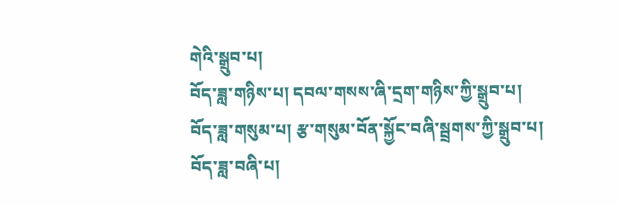གེའི་སྒྲུབ་པ།
བོད་ཟླ་གཉིས་པ། དབལ་གསས་ཞི་དྲག་གཉིས་ཀྱི་སྒྲུབ་པ།
བོད་ཟླ་གསུམ་པ། རྩ་གསུམ་བོན་སྐྱོང་བཞི་སྦྲགས་ཀྱི་སྒྲུབ་པ།
བོད་ཟླ་བཞི་པ།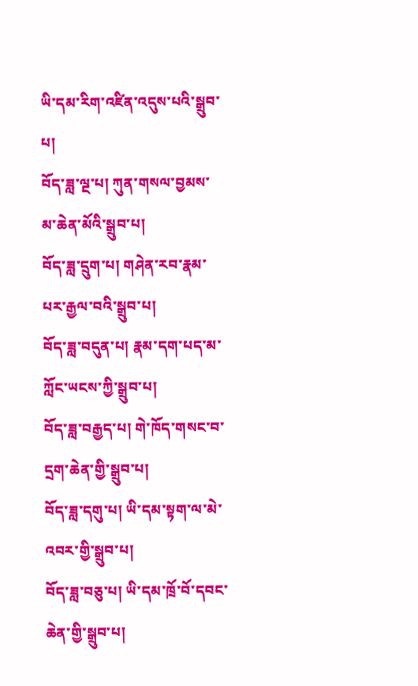ཡི་དམ་རིག་འཛིན་འདུས་པའི་སྒྲུབ་པ།
བོད་ཟླ་ལྔ་པ། ཀུན་གསལ་བྱམས་མ་ཆེན་མོའི་སྒྲུབ་པ།
བོད་ཟླ་དྲུག་པ། གཤེན་རབ་རྣམ་པར་རྒྱལ་བའི་སྒྲུབ་པ།
བོད་ཟླ་བདུན་པ། རྣམ་དག་པད་མ་ཀློང་ཡངས་ཀྱི་སྒྲུབ་པ།
བོད་ཟླ་བརྒྱད་པ། གེ་ཁོད་གསང་བ་དྲག་ཆེན་གྱི་སྒྲུབ་པ།
བོད་ཟླ་དགུ་པ། ཡི་དམ་སྟག་ལ་མེ་འབར་གྱི་སྒྲུབ་པ།
བོད་ཟླ་བཅུ་པ། ཡི་དམ་ཁྲོ་བོ་དབང་ཆེན་གྱི་སྒྲུབ་པ།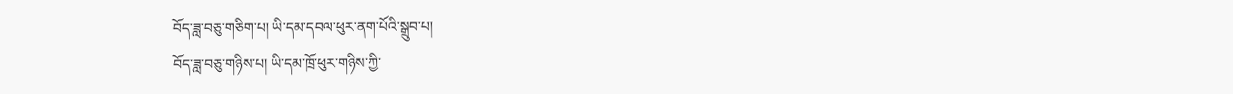བོད་ཟླ་བཅུ་གཅིག་པ། ཡི་དམ་དབལ་ཕུར་ནག་པོའི་སྒྲུབ་པ།
བོད་ཟླ་བཅུ་གཉིས་པ། ཡི་དམ་ཁྲོ་ཕུར་གཉིས་ཀྱི་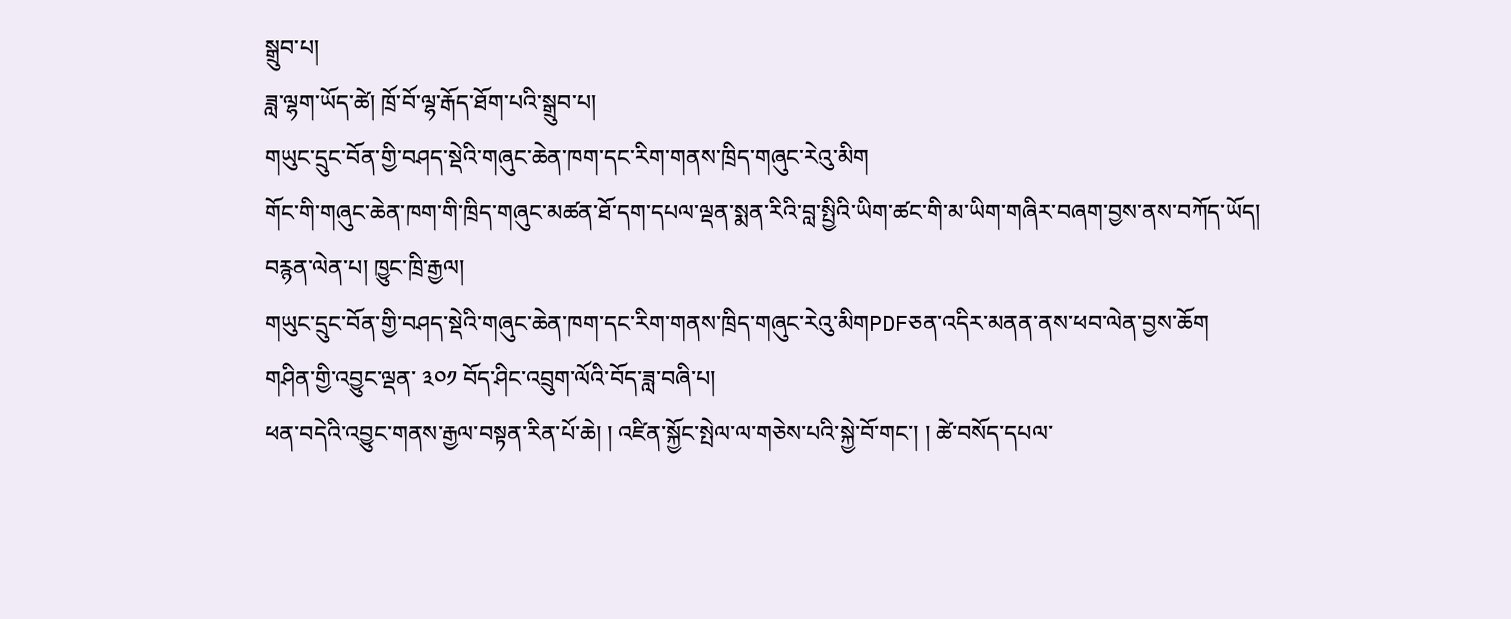སྒྲུབ་པ།
ཟླ་ལྷག་ཡོད་ཚེ། ཁྲོ་བོ་ལྷ་རྒོད་ཐོག་པའི་སྒྲུབ་པ།
གཡུང་དྲུང་བོན་གྱི་བཤད་སྡེའི་གཞུང་ཆེན་ཁག་དང་རིག་གནས་ཁྲིད་གཞུང་རེའུ་མིག
གོང་གི་གཞུང་ཆེན་ཁག་གི་ཁྲིད་གཞུང་མཚན་ཐོ་དག་དཔལ་ལྡན་སྨན་རིའི་བླ་སྤྱིའི་ཡིག་ཚང་གི་མ་ཡིག་གཞིར་བཞག་བྱས་ནས་བཀོད་ཡོད།
བརྙན་ལེན་པ། ཁྱུང་ཁྲི་རྒྱལ།
གཡུང་དྲུང་བོན་གྱི་བཤད་སྡེའི་གཞུང་ཆེན་ཁག་དང་རིག་གནས་ཁྲིད་གཞུང་རེའུ་མིགPDFཅན་འདིར་མནན་ནས་ཕབ་ལེན་བྱས་ཆོག
གཤིན་གྱི་འབྱུང་ལྡན་ ༣༠༡ བོད་ཤིང་འབྲུག་ལོའི་བོད་ཟླ་བཞི་པ།
ཕན་བདེའི་འབྱུང་གནས་རྒྱལ་བསྟན་རིན་པོ་ཆེ། ། འཛིན་སྐྱོང་སྤེལ་ལ་གཅེས་པའི་སྐྱེ་བོ་གང་། ། ཚེ་བསོད་དཔལ་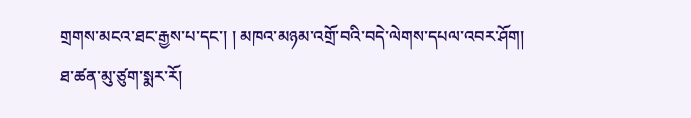གྲགས་མངའ་ཐང་རྒྱས་པ་དང་། ། མཁའ་མཉམ་འགྲོ་བའི་བདེ་ལེགས་དཔལ་འབར་ཤོག།
ཐ་ཚན་མུ་ཙུག་སྨར་རོ།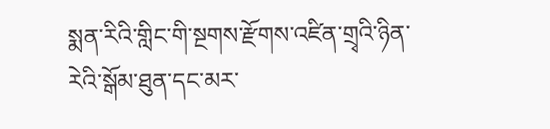སྨན་རིའི་གླིང་གི་སྔགས་རྫོགས་འཛིན་གྲྭའི་ཉིན་རེའི་སྒོམ་ཐུན་དང་མར་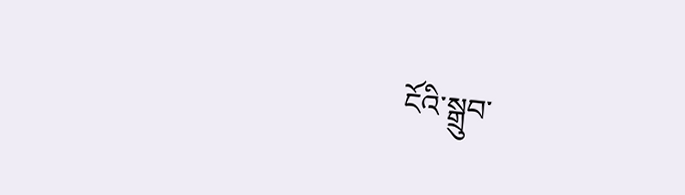ངོའི་སྒྲུབ་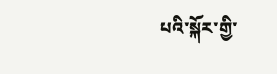པའི་སྐོར་གྱི་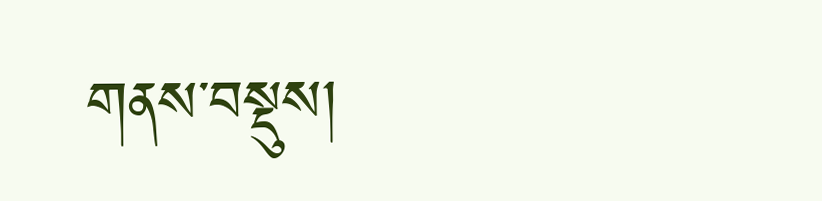གནས་བསྡུས།